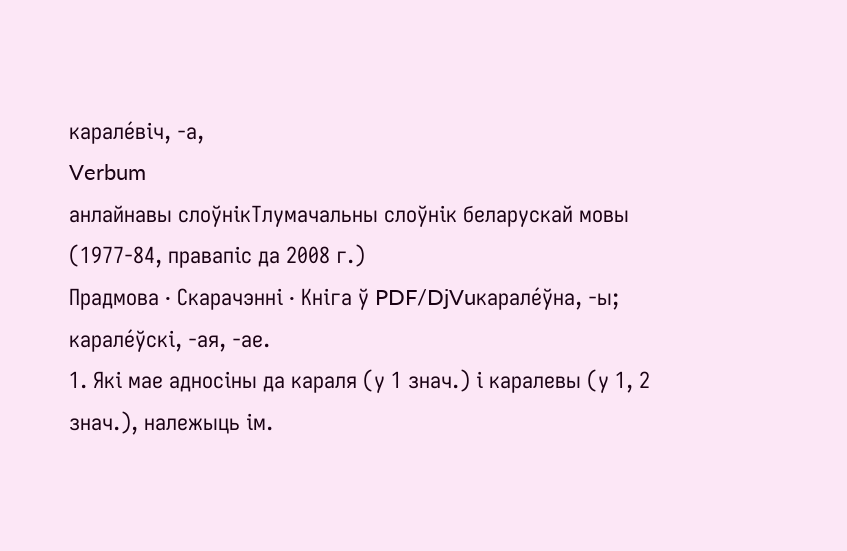карале́віч, ‑а,
Verbum
анлайнавы слоўнікТлумачальны слоўнік беларускай мовы (1977-84, правапіс да 2008 г.)
Прадмова ∙ Скарачэнні ∙ Кніга ў PDF/DjVuкарале́ўна, ‑ы;
карале́ўскі, ‑ая, ‑ае.
1. Які мае адносіны да караля (у 1 знач.) і каралевы (у 1, 2 знач.), належыць ім.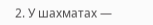2. У шахматах —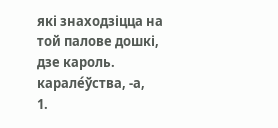які знаходзіцца на той палове дошкі, дзе кароль.
карале́ўства, ‑а,
1.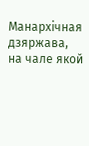Манархічная дзяржава, на чале якой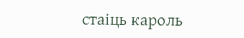стаіць кароль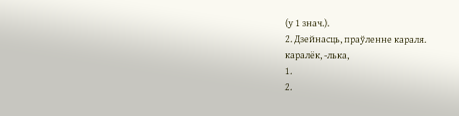(у 1 знач.).
2. Дзейнасць, праўленне караля.
каралёк, ‑лька,
1.
2.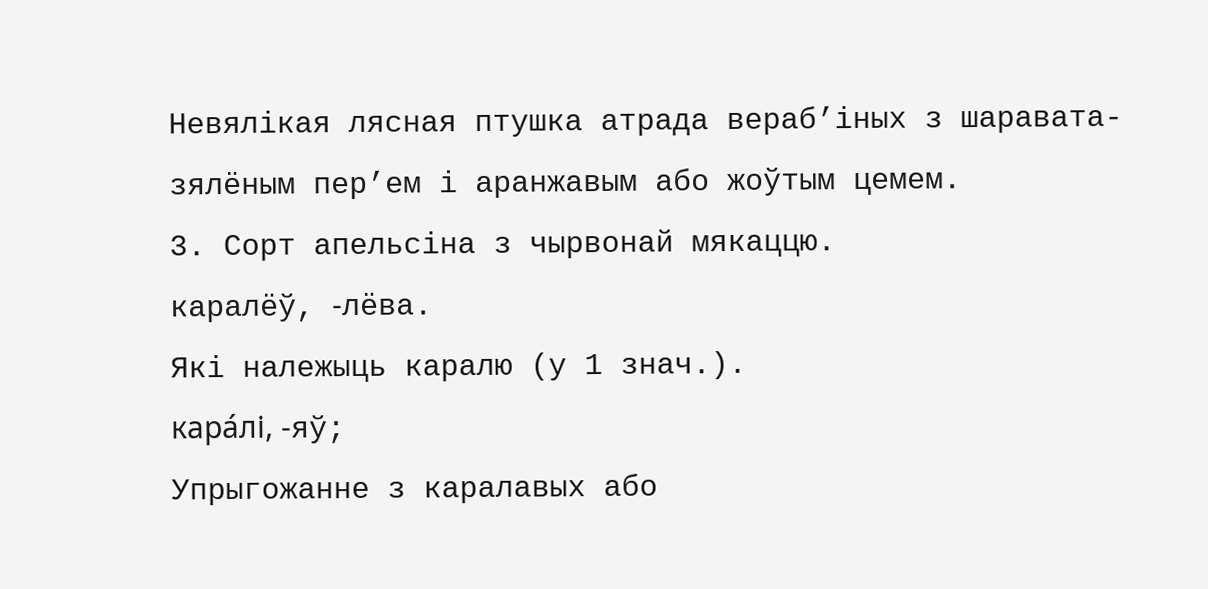Невялікая лясная птушка атрада вераб’іных з шаравата-зялёным пер’ем і аранжавым або жоўтым цемем.
3. Сорт апельсіна з чырвонай мякаццю.
каралёў, ‑лёва.
Які належыць каралю (у 1 знач.).
кара́лі, ‑яў;
Упрыгожанне з каралавых або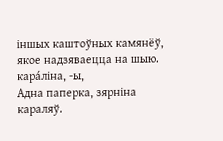іншых каштоўных камянёў, якое надзяваецца на шыю.
кара́ліна, ‑ы,
Адна паперка, зярніна караляў.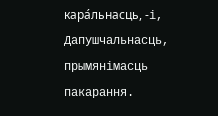кара́льнасць, ‑і,
Дапушчальнасць, прымянімасць пакарання.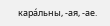кара́льны, ‑ая, ‑ае.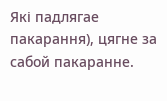Які падлягае пакарання), цягне за сабой пакаранне.